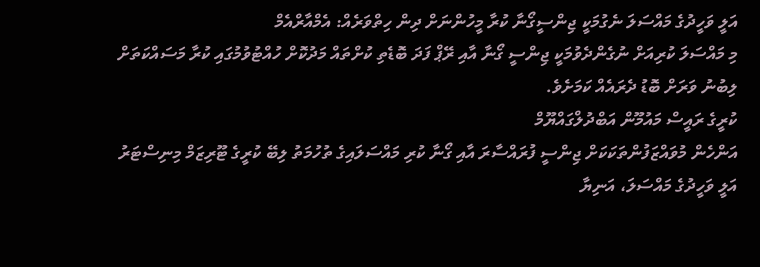އަލީ ވަހީދުގެ މައްސަލަ ނެގުމަކީ ޖިންސީގޯނާ ކުރާ މީހުންނަށް ދިން ހިތްވަރެއް: އެމްއާރްއެމް
މި މައްސަލަ ކުރިއަށް ނުގެންދެވުމަކީ ޖިންސީ ގޯނާ އާއި ރޭޕް ފަދަ ބޮޑެތި ކުށްތައް މަދުކޮށް ހުއްޓުވުމުގައި ކުރާ މަސައްކަތަށް ލިބުނު ވަރަށް ބޮޑު ދެރައެއް ކަމަށެވެ.
ކުރީގެ ރައީސް މައުމޫން އަބްދުލްގައްޔޫމް
އަންހެން މުވައްޒަފުންތަކަކަށް ޖިންސީ ފުރައްސާރަ އާއި ގޯނާ ކުރި މައްސަލައިގެ ތުހުމަތު ލިބޭ ކުރީގެ ޓޫރިޒަމް މިނިސްޓަރު އަލީ ވަހީދުގެ މައްސަލަ، އަނިޔާ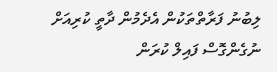ލިބުނު ފަރާތްތަކުން އެދެމުން ދާތީ ކުރިއަށް ނުގެންގޮސް ފައިލް ކުރަން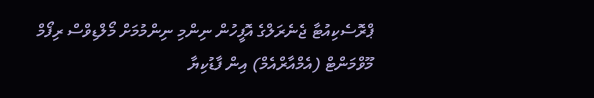ޕްރޮސެކިއުޓާ ޖެނެރަލްގެ އޮފީހުން ނިންމި ނިންމުމަށް މޯލްޑިވްސް ރިފޯމް މޫވްމަންޓް (އެމްއާރްއެމް) އިން ފާޑުކިޔާ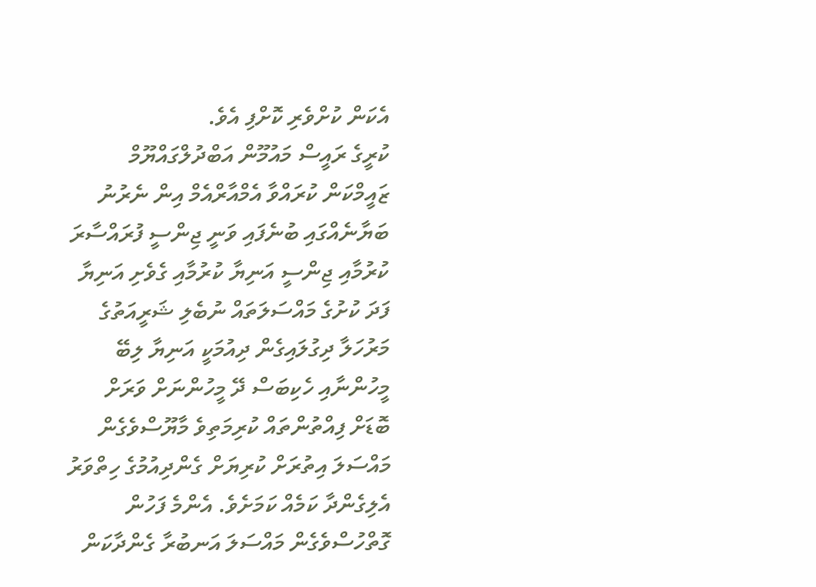އެކަން ކުށްވެރި ކޮށްފި އެވެ.
ކުރީގެ ރައީސް މައުމޫން އަބްދުލްގައްޔޫމް ޒައީމްކަން ކުރައްވާ އެމްއާރްއެމް އިން ނެރުނު ބަޔާނެއްގައި ބުނެފައި ވަނީ ޖިންސީ ފުރައްސާރަ ކުރުމާއި ޖިންސީ އަނިޔާ ކުރުމާއި ގެވެށި އަނިޔާ ފަދަ ކުށުގެ މައްސަލަތައް ނުބެލި ޝަރީއަތުގެ މަރުހަލާ ދިގުލައިގެން ދިއުމަކީ އަނިޔާ ލިބޭ މީހުންނާއި ހެކިބަސް ދޭ މީހުންނަށް ވަރަށް ބޮޑަށް ފިއްތުންތައް ކުރިމަތިވެ މާޔޫސްވެގެން މައްސަލަ އިތުރަށް ކުރިޔަށް ގެންދިއުމުގެ ހިތްވަރު އެލިގެންދާ ކަމެއް ކަމަށެވެ. އެންމެ ފަހުން ގޮތްހުސްވެގެން މައްސަލަ އަނބުރާ ގެންދާކަން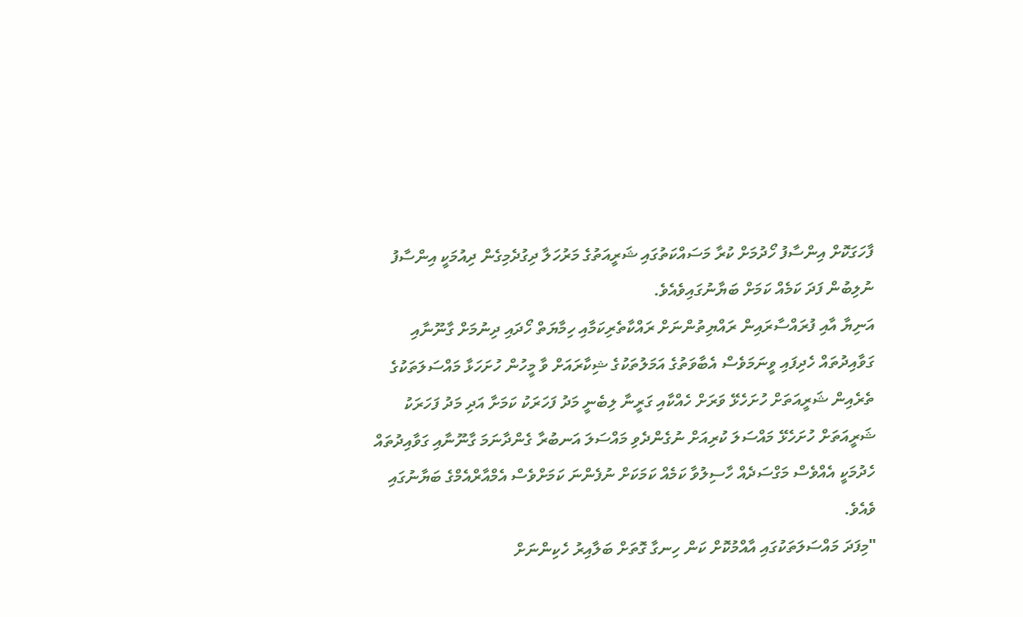ފާހަގަކޮށް އިންސާފު ހޯދުމަށް ކުރާ މަސައްކަތުގައި ޝަރީއަތުގެ މަރުހަލާ ދިގުދެމިގެން ދިއުމަކީ އިންސާފު ނުލިބުން ފަދަ ކަމެއް ކަމަށް ބަޔާނުގައިވެއެވެ.
އަނިޔާ އާއި ފުރައްސާރައިން ރައްޔިތުންނަށް ރައްކާތެރިކަމާއި ހިމާޔަތް ހޯދައި ދިނުމަށް ގާނޫނާއި ގަވާއިދުތައް ހެދިފައި ވީނަމަވެސް އެބާވަތުގެ އަމަލުތަކުގެ ޝިކާރައަށް ވާ މީހުން ހުށަހަޅާ މައްސަލަތަކުގެ ތެރެއިން ޝަރީއަތަށް ހުށަހެޅޭ ވަރަށް ހެއްކާއި ގަރީނާ ލިބެނީ މަދު ފަހަރަކު ކަމަށާ އަދި މަދު ފަހަރަކު ޝަރީއަތަށް ހުށަހެޅޭ މައްސަލަ ކުރިއަށް ނުގެންދެވި މައްސަލަ އަނބުރާ ގެންދާނަމަ ގާނޫނާއި ގަވާއިދުތައް ހެދުމަކީ އެއްވެސް މަގްސަދެއް ހާސިލުވާ ކަމެއް ކަމަކަށް ނުފެންނަ ކަމަށްވެސް އެމްއާރްއެމްގެ ބަޔާނުގައި ވެއެވެ.
"މިފަދަ މައްސަލަތަކުގައި އާއްމުކޮށް ކަން ހިނގާ ގޮތަށް ބަލާއިރު ހެކިންނަށް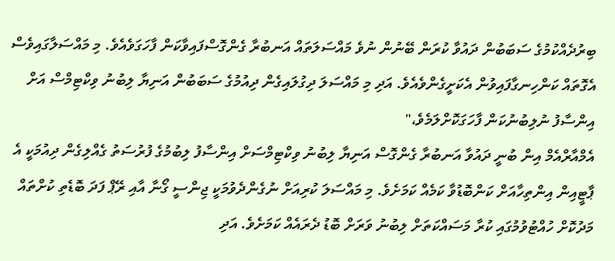ބިރުދެއްކުމުގެ ސަބަބުން ދައުވާ ކުރަން ބޭނުން ނުވެ މައްސަލަތައް އަނބުރާ ގެންގޮސްފައިވާކަން ފާހަގަވެއެވެ. މި މައްސަލާގައިވެސް އެގޮތައް ކަންހިނގާފައިވުން އެކަށީގެންވެއެވެ. އަދި މި މައްސަލަ ދިގުލައިގެން ދިއުމުގެ ސަބަބުން އަނިޔާ ލިބުނު ވިކްޓިމްސް އަށް އިންސާފު ނުލިބުނުކަން ފާހަގަކޮށްލަމެވެ،"
އެމްއާރްއެމް އިން ބުނީ ދައުވާ އަނބުރާ ގެންގޮސް އަނިޔާ ލިބުނު ވިކްޓިމްސަށް އިންސާފު ލިބުމުގެ ފުރުސަތު ގެއްލިގެން ދިއުމަކީ އެ ޕާޓީއިން އިންތިހާއަށް ކަންބޮޑުވާ ކަމެއް ކަމަށެވެ. މި މައްސަލަ ކުރިއަށް ނުގެންދެވުމަކީ ޖިންސީ ގޯނާ އާއި ރޭޕް ފަދަ ބޮޑެތި ކުށްތައް މަދުކޮށް ހުއްޓުވުމުގައި ކުރާ މަސައްކަތަށް ލިބުނު ވަރަށް ބޮޑު ދެރައެއް ކަމަށެވެ. އަދި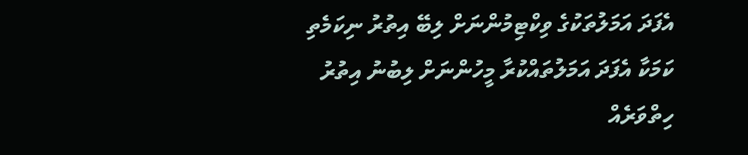އެފަދަ އަމަލުތަކުގެ ވިކްޓިމުންނަށް ލިބޭ އިތުރު ނިކަމެތި ކަމަކާ އެފަދަ އަމަލުތައްކުރާ މީހުންނަށް ލިބުނު އިތުރު ހިތްވަރެއް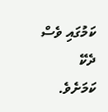ކަމުގައި ވެސް ދެކޭ ކަމަށެވެ.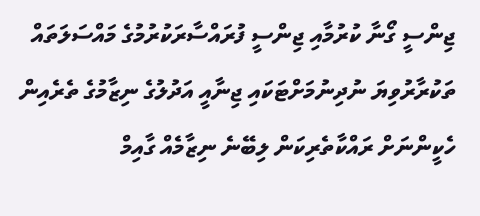ޖިންސީ ގޯނާ ކުރުމާއި ޖިންސީ ފުރައްސާރަކުރުމުގެ މައްސަލަތައް ތަކުރާރުވިޔަ ނުދިނުމަށްޓަކައި ޖިނާއީ އަދުލުގެ ނިޒާމުގެ ތެރެއިން ހެކީންނަށް ރައްކާތެރިކަން ލިބޭނެ ނިޒާމެއް ގާއިމް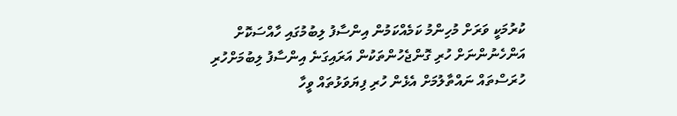ކުރުމަކީ ވަރަށް މުހިންމު ކަމެއްކަމުން އިންސާފު ލިބުމުގައި ހާއްސަކޮށް އަންހެނުންނަށް ހުރި ގޮންޖެހުންތަކުން އަރައިގަނެ އިންސާފު ލިބުމަށްހުރި ހުރަސްތައް ނައްތާލުމަށް އެޅެން ހުރި ފިޔަވަޅުތައް ވީހާ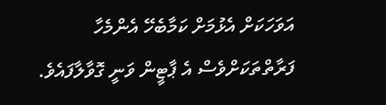އަވަހަކަށް އެޅުމަށް ކަމާބެހޭ އެންމެހާ ފަރާތްތަކަށްވެސް އެ ޕާޓީން ވަނީ ގޮވާލާފައެވެ.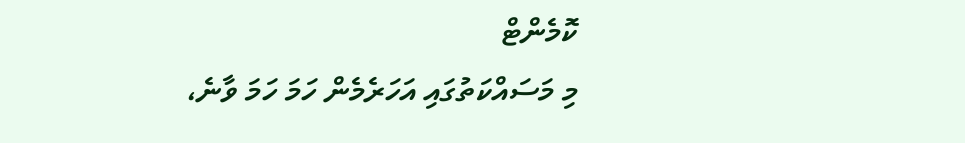ކޮމެންޓް
މި މަސައްކަތުގައި އަހަރެމެން ހަމަ ހަމަ ވާނެ،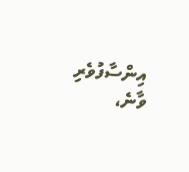އިންސާފުވެރި ވާނެ،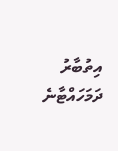އިތުބާރު ދަމަހައްޓާނެ